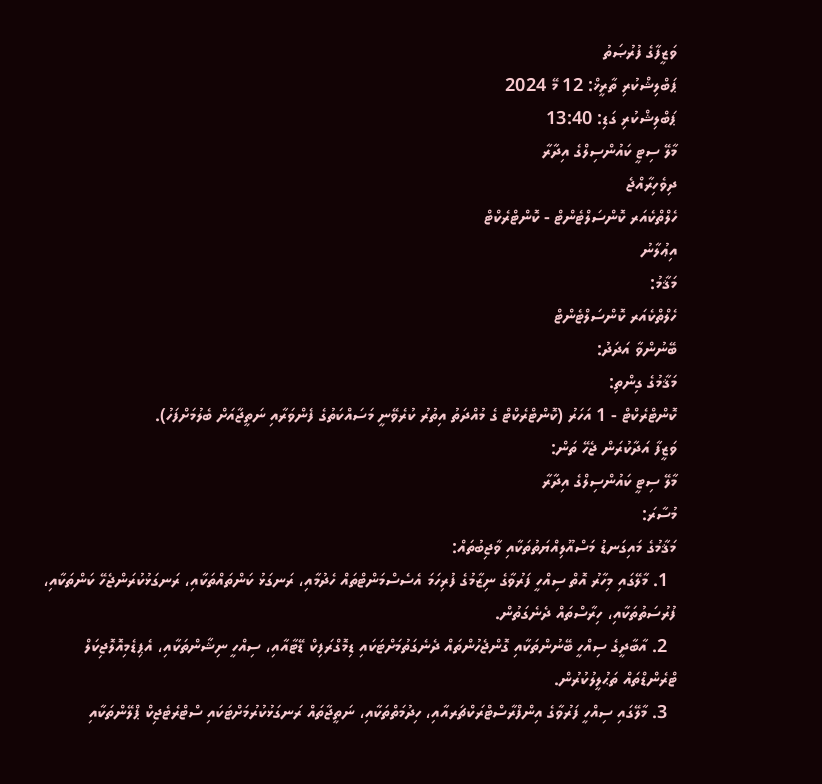ވަޒީފާގެ ފުރުޞަތު
ޕަބްލިޝްކުރި ތާރީޚް: 12 މޭ 2024
ޕަބްލިޝްކުރި ގަޑި: 13:40
މާލޭ ސިޓީ ކައުންސިލްގެ އިދާރާ
ދިވެހިރާއްޖެ
ހެލްތްކެއަރ ކޮންސަލްޓެންޓް - ކޮންޓްރެކްޓް
އިޢުލާނު
މަޤާމު:
ހެލްތްކެއަރ ކޮންސަލްޓެންޓް
ބޭނުންވާ އަދަދު:
މަޤާމުގެ ގިންތި:
ކޮންޓްރެކްޓް - 1 އަހަރު (ކޮންޓްރެކްޓް ގެ މުއްދަތު އިތުރު ކުރެވޭނީ މަސައްކަތުގެ ފެންވަރާއި ނަތީޖާއަށް ބެލުމަށްފަހު).
ވަޒީފާ އަދާކުރަން ޖެހޭ ތަން:
މާލޭ ސިޓީ ކައުންސިލްގެ އިދާރާ
މުސާރަ:
މަޤާމުގެ މައިގަނޑު މަސްއޫލިއްޔަތުތަކާއި ވާޖިބުތައް:
  1. މާލޭގައި މިހާރު އޮތް ސިއްހީ ފަރުވާގެ ނިޒާމުގެ ފުރިހަމަ އެސެސްމަންޓްތައް ހެދުމާއި، ރަނގަޅު ކަންތައްތަކާއި، ރަނގަޅުކުރަންޖެހޭ ކަންތަކާއި، ފުރުސަތުތަކާއި، ހިރާސްތައް ދެނެގަތުން.
  2. އާބާދީގެ ސިއްހީ ބޭނުންތަކާއި ގޮންޖެހުންތައް ދެނެގަތުމަށްޓަކައި ޑިމޮގްރަފިކް ޑޭޓާއާއި، ސިއްހީ ނިޝާންތަކާއި، އެޕިޑެމިއޮލޮޖިކަލް ޓްރެންޑްތައް ތަޙުލީލުކުރުން.
  3. މާލޭގައި ސިއްހީ ފަރުވާގެ އިންފްރާސްޓްރަކްޗަރއާއި، ހިދުމަތްތަކާއި، ނަތީޖާތައް ރަނގަޅުކުރުމަށްޓަކައި ސްޓްރެޓެޖިކް ޕްލޭންތަކާއި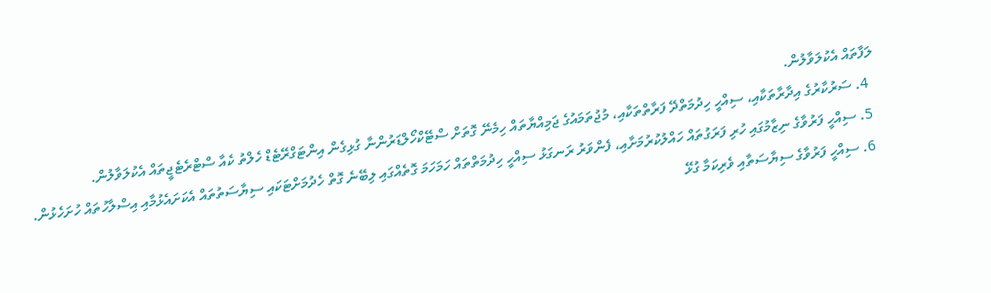ލަފާތައް އެކުލަވާލުން.
  4. ސަރުކާރުގެ އިދާރާތަކާއި، ސިއްހީ ހިދުމަތްދޭ ފަރާތްތަކާއި، މުޖުތަމައުގެ ޖަމިއްޔާތައް ހިމެނޭ ގޮތަށް ސްޓޭކްހޯލްޑަރުންނާ ގުޅިގެން އިންޓަގްރޭޓެޑް ހެލްތު ކެއާ ސްޓްރެޓެޖީތައް އެކުލަވާލުން.
  5. ސިއްހީ ފަރުވާގެ ނިޒާމުގައި ހުރި ފަރަގުތައް ހައްލުކުރުމަށާއި، ފެންވަރު ރަނގަޅު ސިއްހީ ހިދުމަތްތައް ހަމަހަމަ ގޮތެއްގައި ލިބޭނެ ގޮތް ހެދުމަށްޓަކައި ސިޔާސަތުތައް އެކަށައެޅުމާއި އިސްލާހުތައް ހުށަހެޅުން.
  6. ސިއްހީ ފަރުވާގެ ސިޔާސަތާއި ވެރިކަމާ ގުޅޭ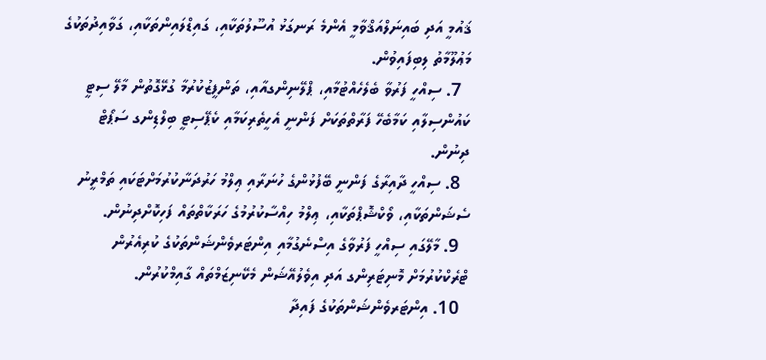ޤައުމީ އަދި ބައިނަލްއަޤްވާމީ އެންމެ ރަނގަޅު އުސޫލުތަކާއި، ގައިޑްލައިންތަކާއި، ގަވާއިދުތަކުގެ މަޢުލޫމާތު ލިބިފައިވުން.
  7. ސިއްހީ ފަރުވާ ބެލެހެއްޓުމާއި، ޕްލޭނިންގއާއި، ތަންފީޒުކުރުމާ ގުޅޭގޮތުން މާލޭ ސިޓީ ކައުންސިލާއި ކަމާބެހޭ ފަރާތްތަކަށް ފަންނީ އެހީތެރިކަމާއި ކެޕޭސިޓީ ބިލްޑިންގ ސަޕޯޓް ދިނުން.
  8. ސިއްހީ ދާއިރާގެ ފަންނީ ބޭފުޅުންގެ ހުނަރާއި ޢިލްމު ހަރުދަނާކުރުމަށްޓަކައި ތަމްރީނު ސެޝަންތަކާއި، ވޯކްޝޮޕްތަކާއި، ޢިލްމު ހިއްސާކުރުމުގެ ހަރަކާތްތައް ފަހިކޮށްދިނުން.
  9. މާލޭގައި ސިއްހީ ފަރުވާގެ އިސްނެގުމާއި އިންޓަރވެންޝަންތަކުގެ ކުރިއެރުން ޓްރެކްކުރުމަށް މޮނިޓަރިންގ އަދި އިވެލުއޭޝަން މެކޭނިޒަމްތައް ގާއިމްކުރުން.
  10. އިންޓަރވެންޝަންތަކުގެ ފައިދާ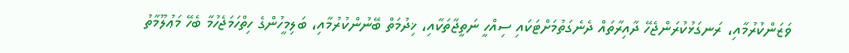ވަޒަންކުރުމާއި، ރަނގަޅުކުރަންޖެހޭ ދާއިރާތައް ދެނެގަތުމަށްޓަކައި ސިއްހީ ނަތީޖާތަކާއި، ޚިދުމަތް ބޭނުންކުރުމާއި، ބަލިމީހުންގެ ހިތްހަމަޖެހުމާ ބެހޭ މަޢުލޫމާތު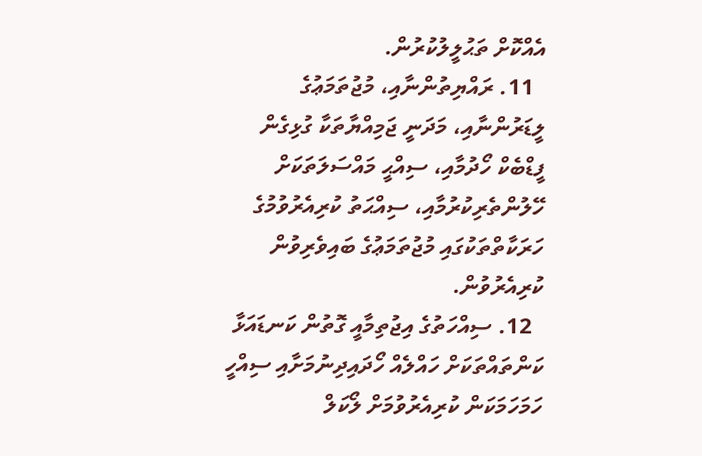އެއްކޮށް ތަޙުލީލުކުރުން.
  11. ރައްޔިތުންނާއި، މުޖުތަމަޢުގެ ލީޑަރުންނާއި، މަދަނީ ޖަމިއްޔާތަކާ ގުޅިގެން ފީޑްބެކް ހޯދުމާއި، ސިއްޙީ މައްސަލަތަކަށް ހޭލުންތެރިކުރުމާއި، ސިއްޙަތު ކުރިއެރުވުމުގެ ހަރަކާތްތަކުގައި މުޖުތަމަޢުގެ ބައިވެރިވުން ކުރިއެރުވުން.
  12. ސިއްހަތުގެ އިޖުތިމާއީ ގޮތުން ކަނޑައަޅާ ކަންތައްތަކަށް ހައްލެއް ހޯދައިދިނުމަށާއި ސިއްހީ ހަމަހަމަކަން ކުރިއެރުވުމަށް ލޯކަލް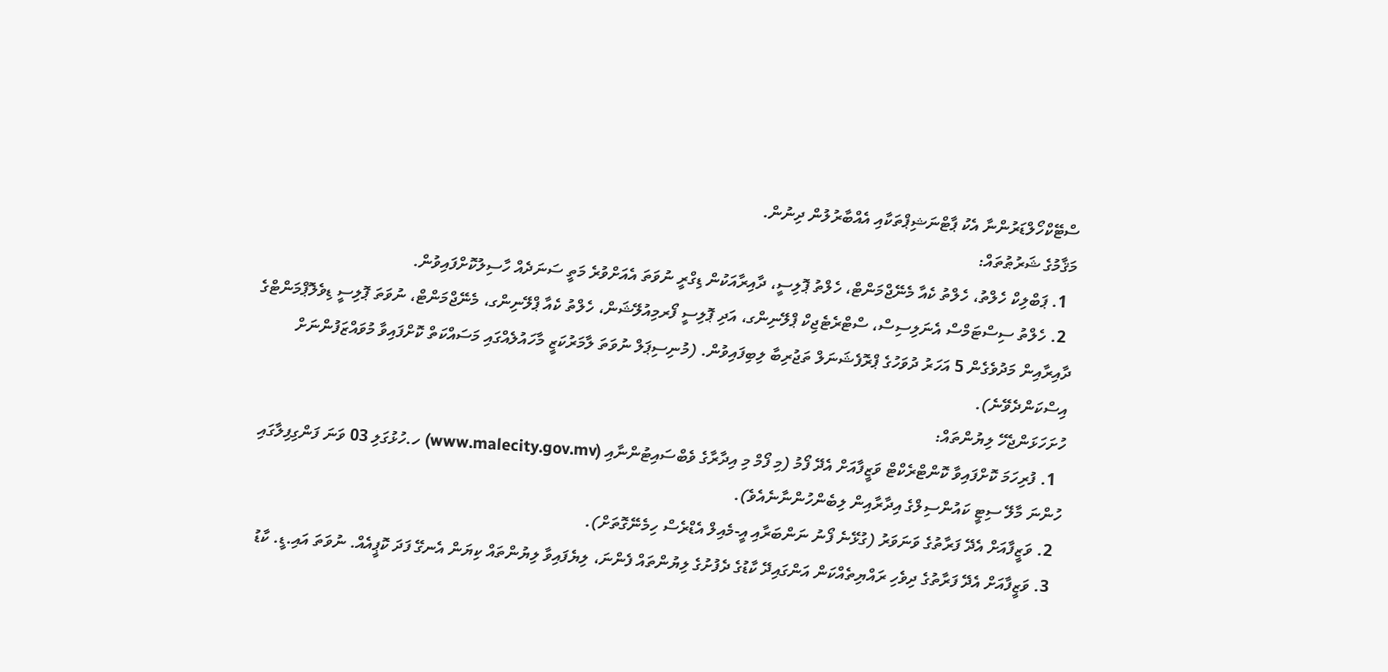ސްޓޭކްހޯލްޑަރުންނާ އެކު ޕާޓްނަޝިޕްތަކާއި އެއްބާރުލުން ދިނުން.
މަޤާމުގެ ޝަރުޠުތައް:
  1. ޕަބްލިކް ހެލްތު، ހެލްތު ކެއާ މެނޭޖްމަންޓް، ހެލްތު ޕޮލިސީ، ދާއިރާއަކުން ޑިގްރީ ނުވަތަ އެއަށްވުރެ މަތީ ސަނަދެއް ހާސިލުކޮށްފައިވުން.
  2. ހެލްތު ސިސްޓަމްސް އެނަލިސިސް، ސްޓްރެޓެޖިކް ޕްލޭނިންގ، އަދި ޕޮލިސީ ފޯރމިއުލޭޝަން، ހެލްތު ކެއާ ޕްލޭނިންގ، މެނޭޖްމަންޓް، ނުވަތަ ޕޮލިސީ ޑިވެލޮޕްމަންޓްގެ ދާއިރާއިން މަދުވެގެން 5 އަހަރު ދުވަހުގެ ޕްރޮފެޝަނަލް ތަޖުރިބާ ލިބިފައިވުން. (މުނިސިޕަލް ނުވަތަ ލާމަރުކަޒީ މާހައުލެއްގައި މަސައްކަތް ކޮށްފައިވާ މުވައްޒަފުންނަށް އިސްކަންދެވޭނެ).
ހުށަހަޅަންޖެހޭ ލިޔުންތައް:
  1. ފުރިހަމަ ކޮށްފައިވާ ކޮންޓްރެކްޓް ވަޒީފާއަށް އެދޭ ފޯމު (މި ފޯމް މި އިދާރާގެ ވެބްސައިޓުންނާއި (www.malecity.gov.mv) ހ.ހުޅުގަލި 03 ވަނަ ފަންގިފިލާގައި ހުންނަ މާލޭ ސިޓީ ކައުންސިލްގެ އިދާރާއިން ލިބެންހުންނާނެއެވެ).
  2. ވަޒީފާއަށް އެދޭ ފަރާތުގެ ވަނަވަރު (ގުޅޭނެ ފޯނު ނަންބަރާއި އީ-މެއިލް އެޑްރެސް ހިމެނޭގޮތަށް).
  3. ވަޒީފާއަށް އެދޭ ފަރާތުގެ ދިވެހި ރައްޔިތެއްކަން އަންގައިދޭ ކާޑުގެ ދެފުށުގެ ލިޔުންތައް ފެންނަ، ލިޔެފައިވާ ލިޔުންތައް ކިޔަން އެނގޭ ފަދަ ކޮޕީއެއް. ނުވަތަ އައި.ޑީ. ކާޑު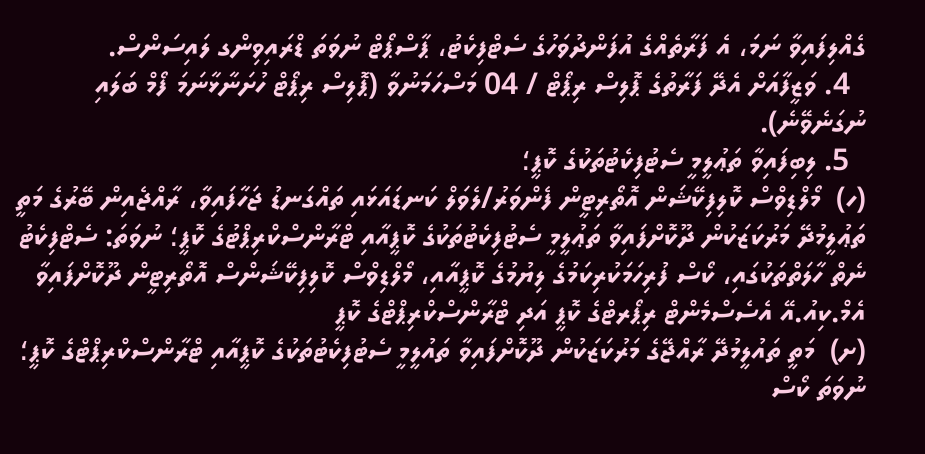ގެއްލިފައިވާ ނަމަ، އެ ފަރާތެއްގެ އުފަންދުވަހުގެ ސެޓްފިކެޓު، ޕާސްޕޯޓް ނުވަތަ ޑްރައިވިންގ ލައިސަންސް.
  4. ވަޒީފާއަށް އެދޭ ފަރާތުގެ ޕޮލިސް ރިޕޯޓް / 04 މަސްހަމަނުވާ (ޕޮލިސް ރިޕޯޓް ހުށަނާޅާނަމަ ފޯމް ބަލައި ނުގަނެވޭނެ).
  5. ލިބިފައިވާ ތަޢުލީމީ ސެޓުފިކެޓުތަކުގެ ކޮޕީ؛
(ހ)  މޯލްޑިވްސް ކޮލިފިކޭޝަން އޮތޯރިޓީން ފެންވަރު/ލެވަލް ކަނޑައަޅައި ތައްގަނޑު ޖަހާފައިވާ، ރާއްޖެއިން ބޭރުގެ މަތީ ތަޢުލީމުދޭ މަރުކަޒަކުން ދޫކޮށްފައިވާ ތަޢުލީމީ ސެޓުފިކެޓުތަކުގެ ކޮޕީއާއި ޓްރާންސްކްރިޕްޓުގެ ކޮޕީ؛ ނުވަތަ: ސެޓްފިކެޓު ނެތް ހާލަތްތަކުގައި، ކޯސް ފުރިހަމަކުރިކަމުގެ ލިޔުމުގެ ކޮޕީއާއި، މޯލްޑިވްސް ކޮލިފިކޭޝަންސް އޮތޯރިޓީން ދޫކޮށްފައިވާ އެމް.ކިއު.އޭ އެސެސްމެންޓް ރިޕޯރޓްގެ ކޮޕީ އަދި ޓްރާންސްކްރިޕްޓްގެ ކޮޕީ
(ށ)  މަތީ ތައުލީމުދޭ ރާއްޖޭގެ މަރުކަޒަކުން ދޫކޮށްފައިވާ ތައުލީމީ ސެޓުފިކެޓުތަކުގެ ކޮޕީއާއި ޓްރާންސްކްރިޕްޓްގެ ކޮޕީ؛ ނުވަތަ ކޯސް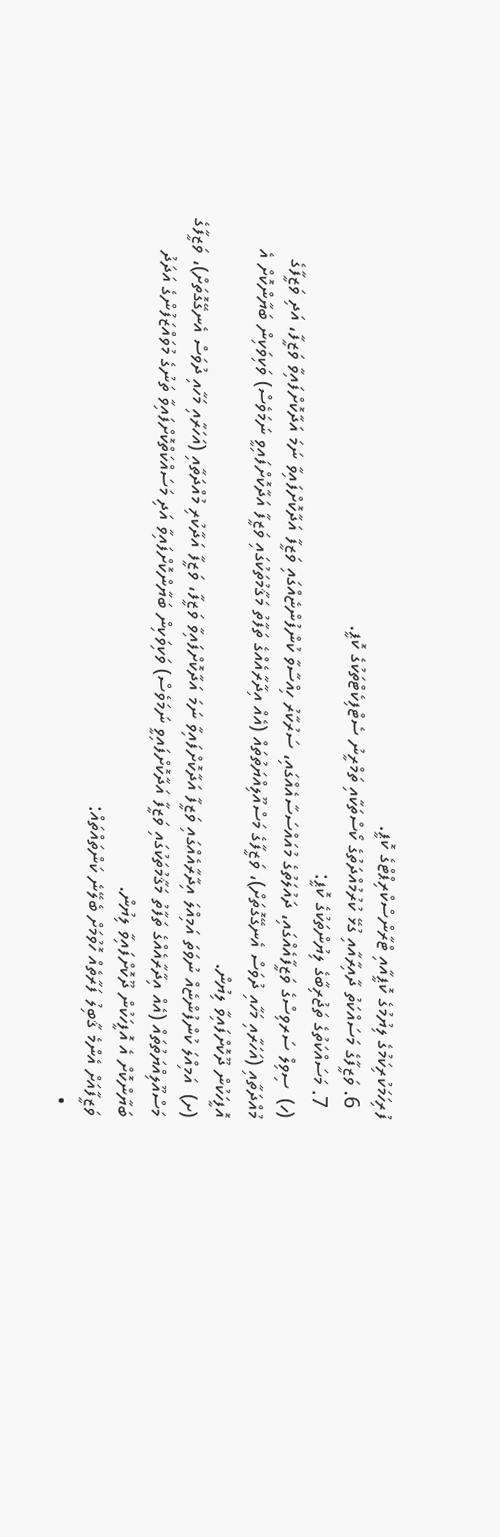ފުރިހަމަކުރިކަމުގެ ލިޔުމުގެ ކޮޕީއާއި ޓްރާންސްކްރިޕްޓްގެ ކޮޕީ.
  6. ވަޒީފާގެ މަސައްކަތު ދާއިރާއާއި ގުޅޭ ކުރުމުއްދަތުގެ ކޯސްތަކާއި ތަމްރީނު ސެޓްފިކެޓްތަކުގެ ކޮޕީ.
  7. މަސައްކަތުގެ ތަޖުރިބާގެ ލިޔުންތަކުގެ ކޮޕީ:
(ހ)  ސިވިލް ސަރވިސްގެ ވަޒީފާއެއްގައި، ދައުލަތުގެ މުއައްސަސާއެއްގައި، ސަރުކާރު ހިއްސާވާ ކުންފުންޏެއްގައި ވަޒީފާ އަދާކޮށްފައިވާ ނަމަ އަދާކޮށްފައިވާ ވަޒީފާ، އަދި ވަޒީފާގެ މުއްދަތާއި (އަހަރާއި މަހާއި ދުވަސް އެނގޭގޮތަށް)، ވަޒީފާގެ މަސްއޫލިއްޔަތުތައް (އެއް އިދާރާއެއްގެ ތަފާތު މަޤާމުތަކުގައި ވަޒީފާ އަދާކޮށްފައިވީ ނަމަވެސް) ވަކިވަކިން ބަޔާންކޮށް އެ އޮފީހަކުން ދޫކޮށްފައިވާ ލިޔުން.
(ށ)  އަމިއްލަ ކުންފުންޏެއް ނުވަތަ އަމިއްލަ އިދާރާއެއްގައި ވަޒީފާ އަދާކޮށްފައިވާ ނަމަ އަދާކޮށްފައިވާ ވަޒީފާ، ވަޒީފާ އަދާކުރި މުއްދަތާއި (އަހަރާއި މަހާއި ދުވަސް އެނގޭގޮތަށް)، ވަޒީފާގެ މަސްއޫލިއްޔަތުތައް (އެއް އިދާރާއެއްގެ ތަފާތު މަޤާމުތަކުގައި ވަޒީފާ އަދާކޮށްފައިވީ ނަމަވެސް) ވަކިވަކިން ބަޔާންކޮށްފައިވާ އަދި މަސައްކަތްކޮށްފައިވާ ތަނުގެ މުވައްޒަފުންގެ އަދަދު ބަޔާންކޮށް އެ އޮފީހަކުން ދޫކޮށްފައިވާ ލިޔުން.
ވަޒީފާއަށް އެންމެ ޤާބިލު ފަރާތެއް ހޮވުމަށް ބެލޭނެ ކަންތައްތައް:
  •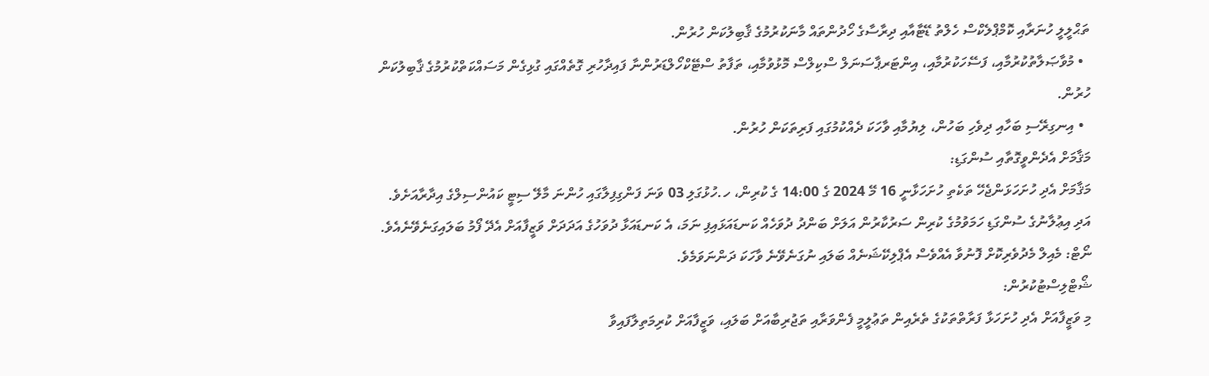ތަޙްލީލީ ހުނަރާއި ކޮމްޕްލެކްސް ހެލްތު ޑޭޓާއާއި ދިރާސާގެ ހޯދުންތައް މާނަކުރުމުގެ ޤާބިލުކަން ހުރުން.
  • މުވާޞަލާތުކުރުމާއި، ފަސޭހަކުރުމާއި، އިންޓަރޕާސަނަލް ސްކިލްސް މޮޅުވުމާއި، ތަފާތު ސްޓޭކްހޯލްޑަރުންނާ ފައިދާހުރި ގޮތެއްގައި ގުޅިގެން މަސައްކަތްކުރުމުގެ ޤާބިލުކަން ހުރުން.
  • އިނގިރޭސި ބަހާއި ދިވެހި ބަހުން، ލިޔުމާއި ވާހަކަ ދެއްކުމުގައި ފަރިތަކަން ހުރުން.
މަޤާމަށް އެދެންވީގޮތާއި ސުންގަޑި:
މަޤާމަށް އެދި ހުށަހަޅަންޖެހޭ ތަކެތި ހުށަހަޅާނީ 16 މޭ 2024 ގެ 14:00 ގެ ކުރިން، ހ.ހުޅުގަލި 03 ވަނަ ފަންގިފިލާގައި ހުންނަ މާލޭ ސިޓީ ކައުންސިލްގެ އިދާރާއަށެވެ.
އަދި އިޢުލާނުގެ ސުންގަޑި ހަމަވުމުގެ ކުރިން ސަރުކާރުން އަލަށް ބަންދު ދުވަހެއް ކަނޑައަޅައިފި ނަމަ، އެ ކަނޑައަޅާ ދުވަހުގެ އަދަދަށް ވަޒީފާއަށް އެދޭ ފޯމު ބަލައިގަނެވޭނެއެވެ.
ނޯޓް: މެއިލް މެދުވެރިކޮށް ފޮނުވާ އެއްވެސް އެޕްލިކޭޝަނެއް ބަލައި ނުގަނެވޭނެ ވާހަކަ ދަންނަވަމެވެ.
ޝޯޓްލިސްޓުކުރުން:
މި ވަޒީފާއަށް އެދި ހުށަހަޅާ ފަރާތްތަކުގެ ތެރެއިން ތަޢުލީމީ ފެންވަރާއި ތަޖުރިބާއަށް ބަލައި، ވަޒީފާއަށް ކުރިމަތިލާފައިވާ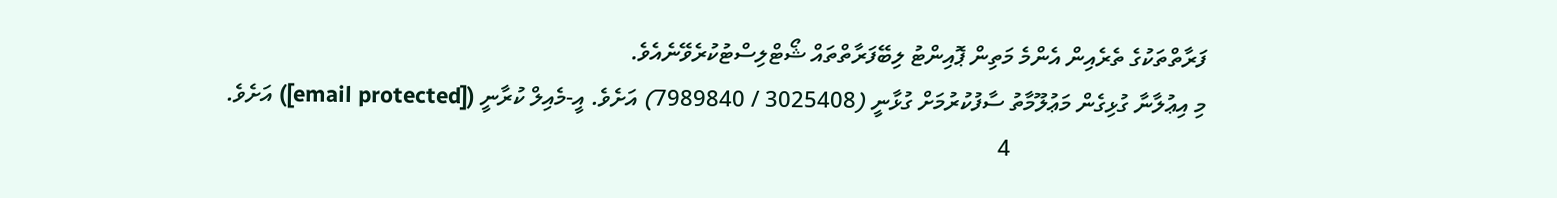ފަރާތްތަކުގެ ތެރެއިން އެންމެ މަތިން ޕޮއިންޓު ލިބޭފަރާތްތައް ޝޯޓްލިސްޓުކުރެވޭނެއެވެ.
މި އިޢުލާނާ ގުޅިގެން މަޢުލޫމާތު ސާފުކުރުމަށް ގުޅާނީ (3025408 / 7989840) އަށެވެ. އީ-މެއިލް ކުރާނީ ([email protected]) އަށެވެ.
                                  4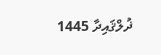ޛުލްޤައިދާ 1445